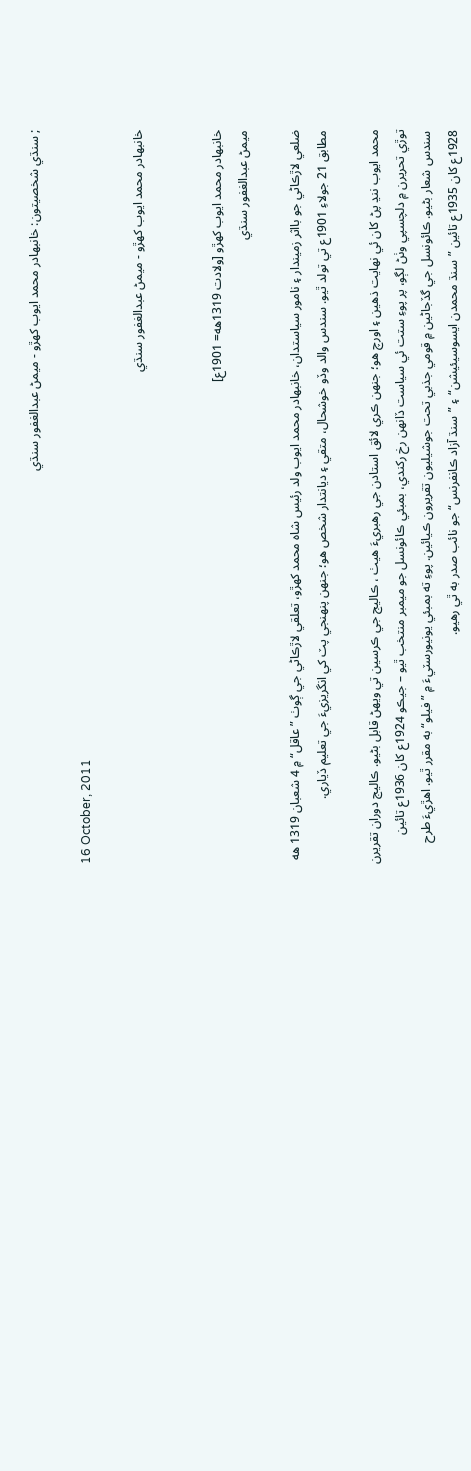; سنڌي شخصيتون: خانبهادر محمد ايوب کهڙو - ميمڻ عبدالغفور سنڌي

16 October, 2011

خانبهادر محمد ايوب کهڙو - ميمڻ عبدالغفور سنڌي


خانبهادر محمد ايوب کهڙو [ولادت 1319هه= 1901ع]
ميمڻ عبدالغفور سنڌي

ضلعي لاڙڪاڻي جو بااثر زميندار ۽ نامور سياستدان، خانبهادر محمد ايوب ولد رئيس شاه محمد کهڙو، تعلقي لاڙڪاڻي جي ڳوٺ ”عاقل“ ۾ 4 شعبان 1319 هه مطابق 21 جولاءِ 1901ع تي تولد ٿيو. سندس والد وڏو خوشحال، متقي ۽ ديانتدار شخص هو؛ جنهن پنهنجي پٽ کي انگريزيءَ جي تعليم ڏياري.

محمد ايوب ننڍ پڻ کان ئي نهايت ذهين ۽ اورچ هو؛ جنهن ڪري لائق استادن جي رهبريءَ هيٺ ، ڪاليج جي ڪرسين تي ويهڻ قابل بڻيو. ڪاليج دوران تقريرن توڙي تحريرن ۾ دلچسپي وٺڻ لڳو، پر پوءِ ستت ئي سياست ڏانهن رخ رکندي، بمبئي ڪائونسل جو ميمبر منتخب ٿيو – جيڪو 1924ع کان 1936ع تائين سندس شعار بڻيو. ڪائونسل جي گڏجاڻين ۾ قومي جذبي تحت جوشيليون تقريرون ڪيائين. پوءِ ته بمبئي يونيورسٽيءَ ۾ ”فيلو“ به مقرر ٿيو. اهڙيءَ طرح 1928ع کان 1935ع تائين ”سنڌ محمدن ايسوسيئيشن“ ۽ ”سنڌ آزاد ڪانفرنس“ جو نائب صدر به ٿي رهيو.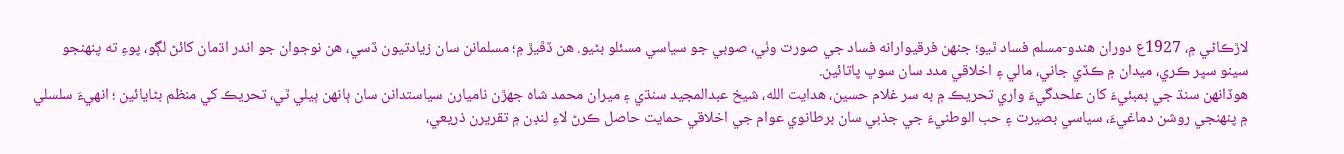لاڙڪاڻي ۾، 1927ع دوران هندو-مسلم فساد ٿيو؛ جنهن فرقيوارانه فساد جي صورت وٺي، صوبي جو سياسي مسئلو بڻيو. هن ڏڦيڙ ۾؛ مسلمانن سان زيادتيون ڏسي، هن نوجوان جو اندر اڌمان کائڻ لڳو، پوءِ ته پنهنجو سينو سپر ڪري، ميدان ۾ ڪڏي جاني، مالي ۽ اخلاقي مدد سان سوڀ پاتائين.
هوڏانهن سنڌ جي بمبئيءَ کان علحدگيءَ واري تحريڪ ۾ به سر غلام حسين، هدايت الله، شيخ عبدالمجيد سنڌي ۽ ميران محمد شاه جهڙن ناميارن سياستدانن سان ٻانهن ٻيلي ٿي، تحريڪ کي منظم بڻايائين ؛ انهيءَ سلسلي ۾ پنهنجي روشن دماغيءَ، سياسي بصيرت ۽ حب الوطنيءَ جي جذبي سان برطانوي عوام جي اخلاقي حمايت حاصل ڪرڻ لاءِ لنڊن ۾ تقريرن ذريعي،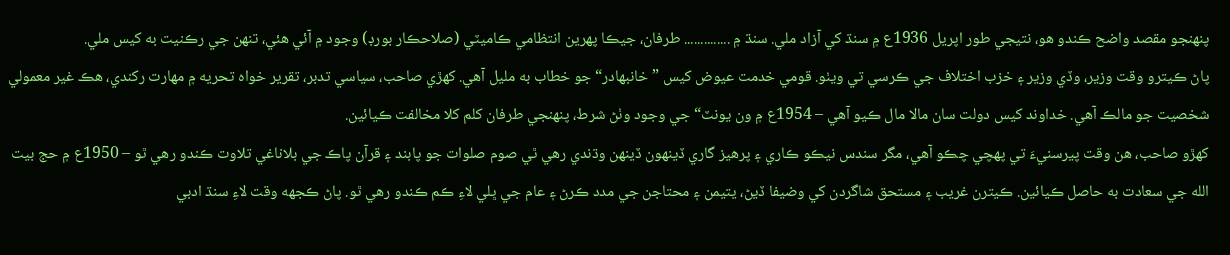پنهنجو مقصد واضح ڪندو هو، نتيجي طور اپريل 1936ع ۾ سنڌ کي آزاد ملي. سنڌ ۾ .............. طرفان، جيڪا پهرين انتظامي ڪاميٽي (صلاحڪار بورڊ) وجود ۾ آئي هئي، تنهن جي رڪنيت به کيس ملي.
پاڻ ڪيترو وقت وزير، وڏي وزير ۽ خزب اختلاف جي ڪرسي تي ويٺو. قومي خدمت عيوض کيس ”خانبهادر“ جو خطاب به مليل آهي. کهڙي صاحب، سياسي تدبر، تقرير خواه تحريه ۾ مهارت رکندي، هڪ غير معمولي شخصيت جو مالڪ آهي. خداوند کيس دولت سان مالا مال ڪيو آهي – 1954ع ۾ ون يونٽ“ جي وجود وٺڻ شرط، پنهنجي طرفان کلم کلا مخالفت ڪيائين.
کهڙو صاحب، هن وقت پيرسنيءَ تي پهچي چڪو آهي، مگر سندس نيڪو ڪاري ۽ پرهيز گاري ڏينهون ڏينهن وڌندي رهي ٿي صوم صلوات جو پابند ۽ قرآن پاڪ جي بلاناغي تلاوت ڪندو رهي ٿو – 1950ع ۾ حج بيت الله جي سعادت به حاصل ڪيائين. ڪيترن غريب ۽ مستحق شاگردن کي وضيفا ڏيڻ، يتيمن ۽ محتاجن جي مدد ڪرڻ ۽ عام جي ڀلي لاءِ ڪم ڪندو رهي ٿو. پاڻ ڪجهه وقت لاءِ سنڌ ادبي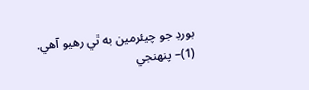بورڊ جو چيئرمين به ٿي رهيو آهي.
(1)– پنهنجي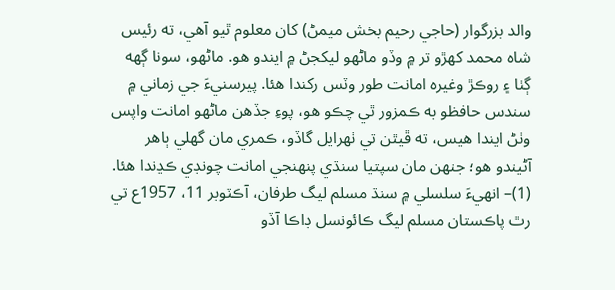والد بزرگوار (حاجي رحيم بخش ميمڻ) کان معلوم ٿيو آهي، ته رئيس شاه محمد کهڙو تر ۾ وڏو ماڻهو ليکجڻ ۾ ايندو هو. ماڻهو، سونا ڳهه ڳٺا ۽ روڪڙ وغيره امانت طور وٽس رکندا هئا. پيرسنيءَ جي زماني ۾ سندس حافظو به ڪمزور ٿي چڪو هو، پوءِ جڏهن ماڻهو امانت واپس وٺڻ ايندا هيس، ته ڦيٿن تي ٺهرايل گاڏو، ڪمري مان گهلي ٻاهر آڻيندو هو؛ جنهن مان سپتيا سنڌي پنهنجي امانت چونڊي ڪڍندا هئا.
(1)– انهيءَ سلسلي ۾ سنڌ مسلم ليگ طرفان، آڪٽوبر 11، 1957ع تي رٿ پاڪستان مسلم ليگ ڪائونسل ڊاڪا آڏو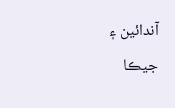آندائين ۽ جيڪا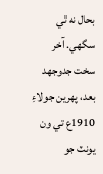بحال نه ٿي سگهي. آخر سخت جدوجهد بعد، پهرين جولاءِ 1910ع تي ون يونٽ جو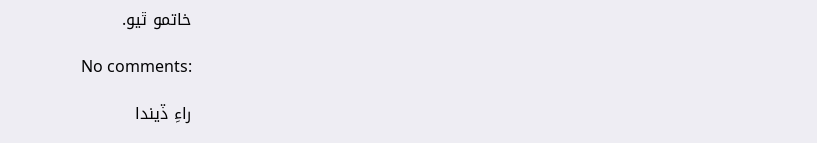خاتمو ٿيو.

No comments:

راءِ ڏيندا